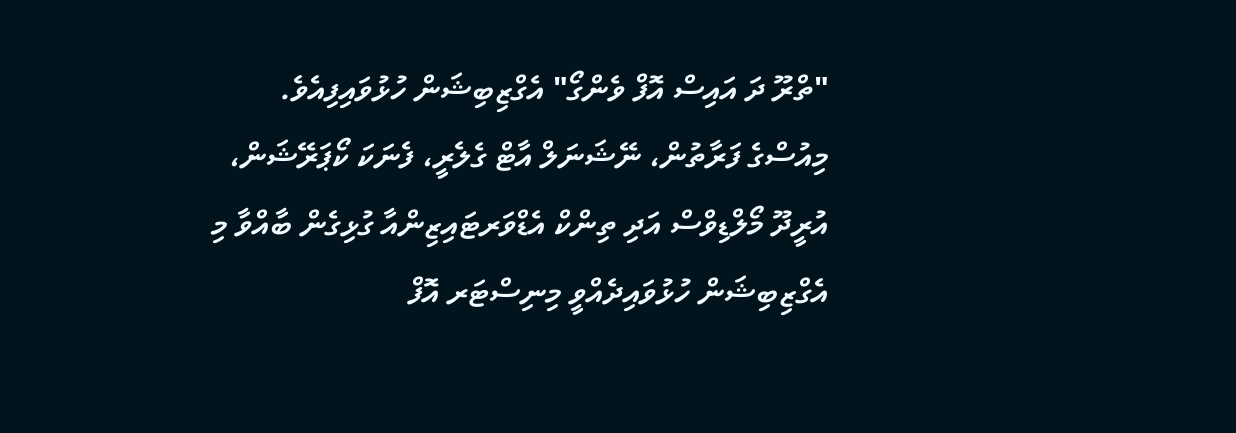"ތްރޫ ދަ އައިސް އޮފް ވެންގޯ" އެގްޒިބިޝަން ހުޅުވައިފިއެވެ.
މިއުސްގެ ފަރާތުން، ނޭޝަނަލް އާޓް ގެލެރީ، ފެނަކަ ކޯޕަރޭޝަން، އުރީދޫ މޯލްޑިވްސް އަދި ތިންކް އެޑްވަރޓައިޒިންއާ ގުޅިގެން ބާއްވާ މި އެގްޒިބިޝަން ހުޅުވައިދެއްވީ މިނިސްޓަރ އޮފް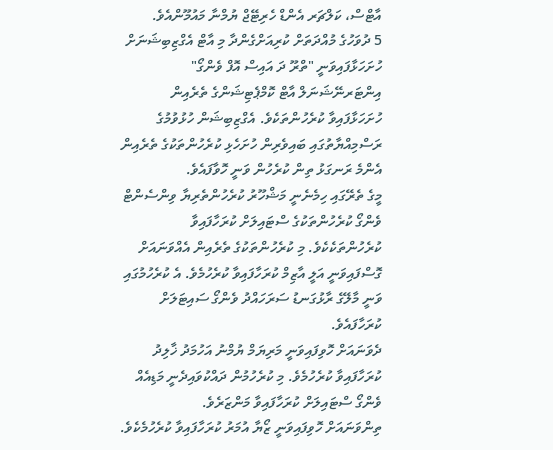އާޓްސް، ކަލްޗަރ އެންޑް ހެރިޓޭޖް ޔުމްނާ މައުމޫންއެވެ.
5 ދުވަހުގެ މުއްދަތަށް ކުރިއަށްގެންދާ މި އާޓް އެގްޒިބިޝަނަށް ހުށަހަޅާފައިވަނީ "ތްރޫ ދަ އައިސް އޮފް ވެންގޯ" އިންޓަރނޭޝަނަލް އާޓް ކޮމްޕެޓިޝަންގެ ތެރެއިން ހުށަހަޅާފައިވާ ކުރެހުންތަކެވެ. އެގްޒިބިޝަން ހުޅުވުމުގެ ރަސްމިއްޔާތުގައި ބައިވެރިން ހުށަހެޅި ކުރެހުންތަކުގެ ތެރެއިން އެންމެ ރަނގަޅު ތިން ކުރެހުން ވަނީ ހޮވާފައެވެ.
މީގެ ތެރޭގައި ހިމެނެނީ މަޝްހޫރު ކުރެހުންތެރިޔާ ވިންސެންޓް ވެންގޯ ކުރެހުންތަކުގެ ސްޓައިލަށް ކުރަހާފައިވާ ކުރެހުންތަކެކެވެ. މި ކުރެހުންތަކުގެ ތެރެއިން އެއްވަނައަށް ގޮސްފައިވަނީ އަލީ އާޒިމް ކުރަހާފައިވާ ކުރެހުމެވެ. އެ ކުރެހުމުގައި ވަނީ މާލޭގެ ރާޅުގަނޑު ސަރަހައްދު ވެންގޯ ސައިޓަލަށް ކުރަހާފައެވެ.
ދެވަނައަށް ހޮވިފައިވަނީ މަރިޔަމް ޔުމްނު އަހުމަދު ޚާލިދު ކުރަހާފައިވާ ކުރެހުމެވެ. މި ކުރެހުމުން ދައްކުވައިދެނީ މަޑިއެއް ވެންގޯ ސްޓައިލަށް ކުރަހާފައިވާ މަންޒަރެވެ.
ތިންވަނައަށް ހޮވިފައިވަނީ ޒޯޔާ އުމަރު ކުރަހާފައިވާ ކުރެހުމެކެވެ.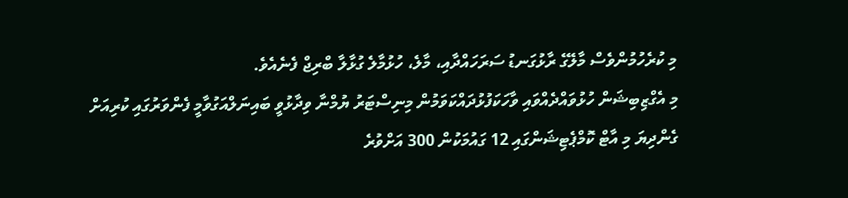މި ކުރެހުމުންވެސް މާލޭގެ ރާޅުގަނޑު ސަރަހައްދާއި، މާލެ، ހުޅުމާލެ ގުޅާލާ ބްރިޖް ފެނެއެވެ.
މި އެގްޒިބިޝަން ހުޅުވައްދެއްވައި ވާހަކަފުޅުދައްކަވަމުން މިނިސްޓަރު ޔުމްނާ ވިދާޅުވީ ބައިނަލްއަގުވާމީ ފެންވަރުގައި ކުރިއަށް ގެންދިޔަ މި އާޓް ކޮމްޕެޓިޝަންގައި 12 ގައުމަކުން 300 އަށްވުރެ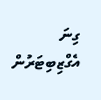ގިނަ އެގްޒިބިޓަރުން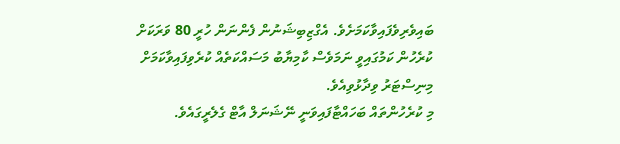ބައިވެރިވެފައިވާކަމަށެވެ. އެގްޒިބިޝަނުން ފެންނަން ހުރީ 80 ވަރަކަށް ކުރެހުން ކަމުގައިވީ ނަމަވެސް ކާމިޔާބު މަސައްކަތެއް ކުރެވިފައިވާކަމަށް މިނިސްޓަރު ވިދާޅުވިއެވެ.
މި ކުރެހުންތައް ބަހައްޓާފައިވަނީ ނޭޝަނަލް އާޓް ގެލެރީގައެވެ.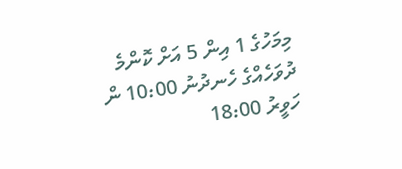މިމަހުގެ 1 އިން 5 އަށް ކޮންމެ ދުވަހެއްގެ ހެނދުނު 10:00 ން ހަވީރު 18:00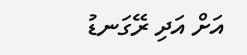އަށް އަދި ރޭގަނޑު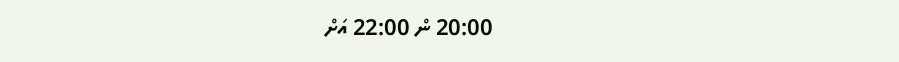20:00 ން 22:00 އަށް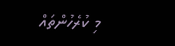މި ކުރެހުންތައް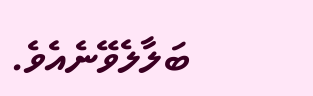ބަލާލެވޭނެއެވެ.